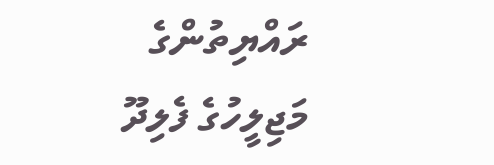ރައްޔިތުންގެ މަޖިލީހުގެ ފެލިދޫ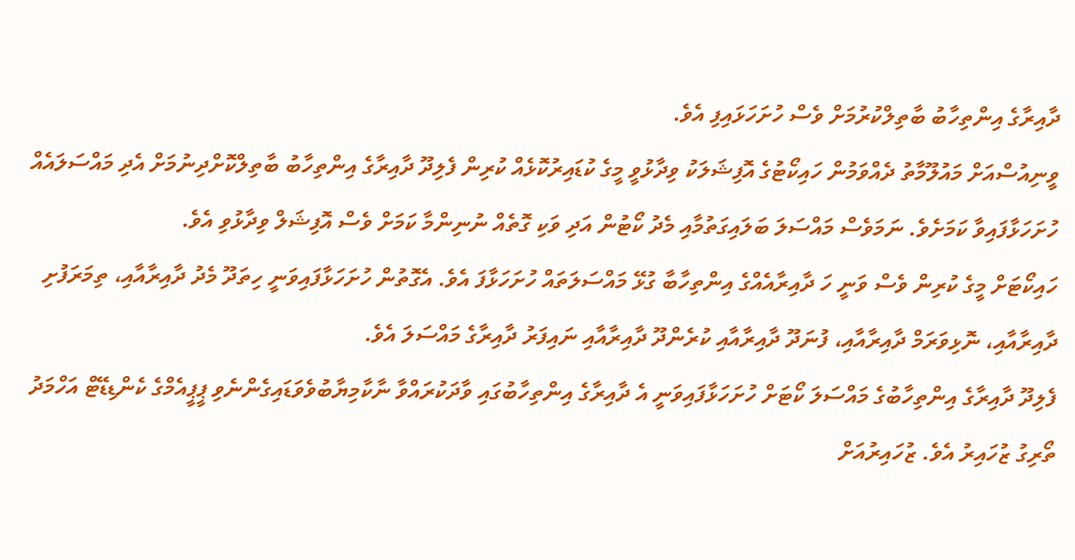ދާއިރާގެ އިންތިހާބު ބާތިލްކުރުމަށް ވެސް ހުށަހަޅައިފި އެވެ.
ވީނިއުސްއަށް މައުލޫމާތު ދެއްވަމުން ހައިކޯޓުގެ އޮފިޝަލަކު ވިދާޅުވީ މީގެ ކުޑައިރުކޮޅެއް ކުރިން ފެލިދޫ ދާއިރާގެ އިންތިހާބު ބާތިލްކޮށްދިނުމަށް އެދި މައްސަލައެއް ހުށަހަޅާފައިވާ ކަމަށެވެ. ނަމަވެސް މައްސަލަ ބަލައިގަތުމާއި މެދު ކޯޓުން އަދި ވަކި ގޮތެއް ނުނިންމާ ކަމަށް ވެސް އޮފިޝަލް ވިދާޅުވި އެވެ.
ހައިކޯޓަށް މީގެ ކުރިން ވެސް ވަނީ ހަ ދާއިރާއެއްގެ އިންތިހާބާ ގުޅޭ މައްސަލަތައް ހުށަހަޅާފަ އެވެ. އެގޮތުން ހުށަހަޅާފައިވަނީ ހިތަދޫ މެދު ދާއިރާއާއި، ތިމަރަފުށި ދާއިރާއާއި، ނޮޅިވަރަމް ދާއިރާއާއި، ފުނަދޫ ދާއިރާއާއި ކުރެންދޫ ދާއިރާއާއި ނައިފަރު ދާއިރާގެ މައްސަލަ އެވެ.
ފެލިދޫ ދާއިރާގެ އިންތިހާބުގެ މައްސަލަ ކޯޓަށް ހުށަހަޅާފައިވަނީ އެ ދާއިރާގެ އިންތިހާބުގައި ވާދަކުރައްވާ ނާކާމިޔާބުވެވަޑައިގެންނެވި ޕީޕީއެމްގެ ކެންޑިޑޭޓް އަހްމަދު ތޯރިގު ޒުހައިރު އެވެ. ޒުހައިރުއަށް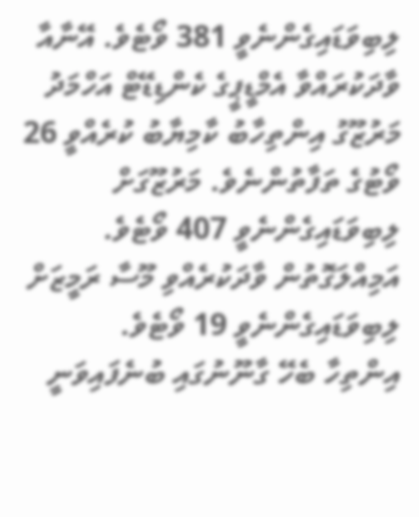ލިބިވަޑައިގެންނެވީ 381 ވޯޓެވެ. އޭނާއާ ވާދަކުރައްވާ އެމްޑީޕީގެ ކެންޑިޑޭޓް އަހްމަދު މަރުޒޫގު އިންތިހާބު ކާމިޔާބު ކުރެއްވީ 26 ވޯޓުގެ ތަފާތުންނެވެ. މަރުޒޫގަށް ލިބިވަޑައިގެންނެވީ 407 ވޯޓެވެ. އަމިއްލަގޮތުން ވާދަކުރެއްވި މޫސާ ރަމީޒަށް ލިބިވަޑައިގެންނެވީ 19 ވޯޓެވެ.
އިންތިހާ ބެހޭ ގާނޫނުގައި ބުނެފައިވަނީ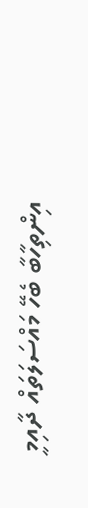އިންތިހާބާ ބެހޭ މައްސަލަތައް ދާއިމީ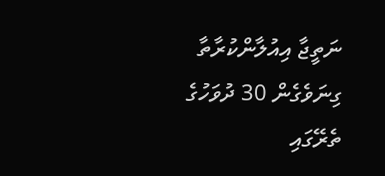ނަތީޖާ އިއުލާންކުރާތާ ގިނަވެގެން 30 ދުވަހުގެ ތެރޭގައި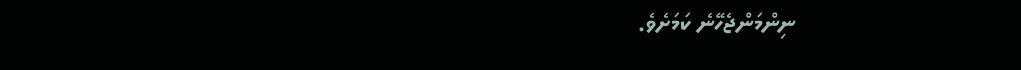ނިންމަންޖެހޭނެ ކަމަށެވެ.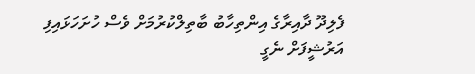ފެލިދޫ ދާއިރާގެ އިންތިހާބު ބާތިލްކުރުމަށް ވެސް ހުށަހަޅައިފި
އަރުޝީފަށް ނެގީ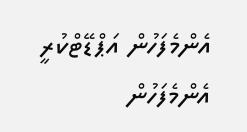އެންމެފަހުން އަޕްޑޭޓްކުރީ
އެންމެފަހުން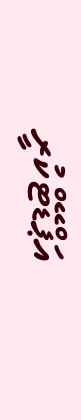އަޕްޑޭޓްކުރީ